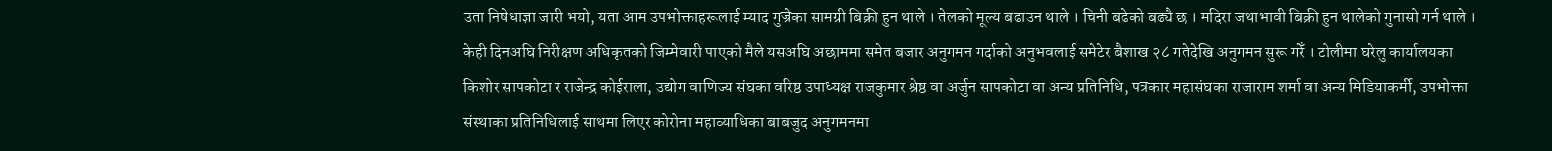उता निषेधाज्ञा जारी भयो, यता आम उपभोक्ताहरूलाई म्याद गुज्रेका सामग्री बिक्री हुन थाले । तेलको मूल्य बढाउन थाले । चिनी बढेको बढ्यै छ । मदिरा जथाभावी बिक्री हुन थालेको गुनासो गर्न थाले । केही दिनअघि निरीक्षण अधिकृतको जिम्मेवारी पाएको मैले यसअघि अछाममा समेत बजार अनुगमन गर्दाको अनुभवलाई समेटेर बैशाख २८ गतेदेखि अनुगमन सुरू गरेँ । टोलीमा घरेलु कार्यालयका किशोर सापकोटा र राजेन्द्र कोईराला, उद्योग वाणिज्य संघका वरिष्ठ उपाध्यक्ष राजकुमार श्रेष्ठ वा अर्जुन सापकोटा वा अन्य प्रतिनिधि, पत्रकार महासंघका राजाराम शर्मा वा अन्य मिडियाकर्मी, उपभोक्ता संस्थाका प्रतिनिधिलाई साथमा लिएर कोरोना महाव्याधिका बाबजुद अनुगमनमा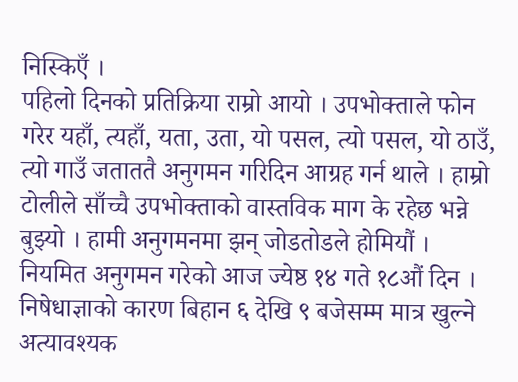निस्किएँ ।
पहिलो दिनको प्रतिक्रिया राम्रो आयो । उपभोक्ताले फोन गरेर यहाँ, त्यहाँ, यता, उता, यो पसल, त्यो पसल, यो ठाउँ, त्यो गाउँ जताततै अनुगमन गरिदिन आग्रह गर्न थाले । हाम्रो टोलीले साँच्चै उपभोक्ताको वास्तविक माग के रहेछ भन्ने बुझ्यो । हामी अनुगमनमा झन् जोडतोडले होमियौं ।
नियमित अनुगमन गरेको आज ज्येष्ठ १४ गते १८औं दिन । निषेधाज्ञाको कारण बिहान ६ देखि ९ बजेसम्म मात्र खुल्ने अत्यावश्यक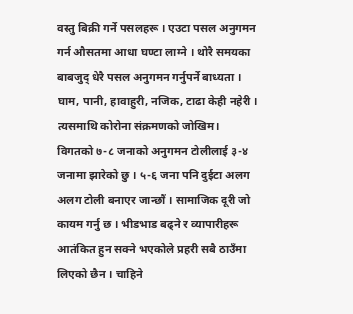वस्तु बिक्री गर्ने पसलहरू । एउटा पसल अनुगमन गर्न औसतमा आधा घण्टा लाग्ने । थोरै समयका बाबजुद् धेरै पसल अनुगमन गर्नुपर्ने बाध्यता । घाम, पानी, हावाहुरी, नजिक, टाढा केही नहेरी । त्यसमाथि कोरोना संक्रमणको जोखिम। विगतको ७-८ जनाको अनुगमन टोलीलाई ३-४ जनामा झारेको छु । ५-६ जना पनि दुईटा अलग अलग टोली बनाएर जान्छौं । सामाजिक दूरी जो कायम गर्नु छ । भीडभाड बढ्ने र व्यापारीहरू आतंकित हुन सक्ने भएकोले प्रहरी सबै ठाउँमा लिएको छैन । चाहिने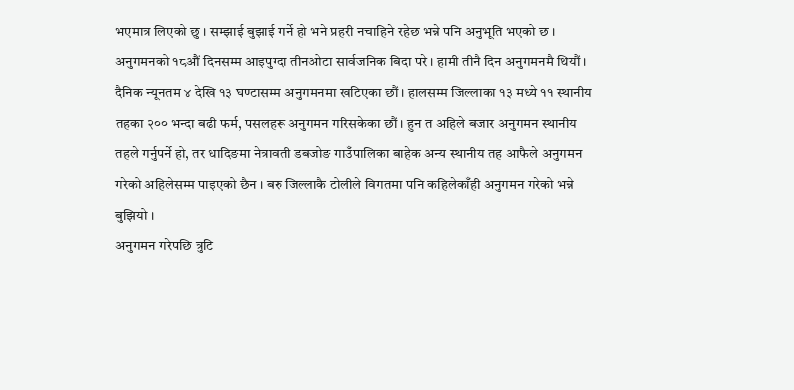भएमात्र लिएको छु । सम्झाई बुझाई गर्ने हो भने प्रहरी नचाहिने रहेछ भन्ने पनि अनुभूति भएको छ ।
अनुगमनको १८औं दिनसम्म आइपुग्दा तीनओटा सार्वजनिक बिदा परे । हामी तीनै दिन अनुगमनमै थियौं । दैनिक न्यूनतम ४ देखि १३ घण्टासम्म अनुगमनमा खटिएका छौं । हालसम्म जिल्लाका १३ मध्ये ११ स्थानीय तहका २०० भन्दा बढी फर्म, पसलहरू अनुगमन गरिसकेका छौं । हुन त अहिले बजार अनुगमन स्थानीय तहले गर्नुपर्ने हो, तर धादिङमा नेत्रावती डबजोङ गाउँपालिका बाहेक अन्य स्थानीय तह आफैले अनुगमन गरेको अहिलेसम्म पाइएको छैन । बरु जिल्लाकै टोलीले विगतमा पनि कहिलेकाँही अनुगमन गरेको भन्ने बुझियो ।
अनुगमन गरेपछि त्रुटि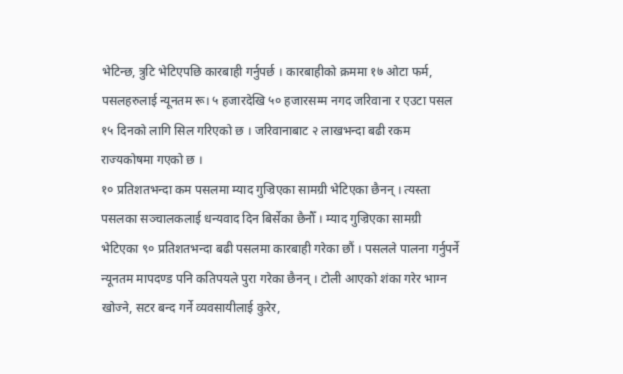भेटिन्छ, त्रुटि भेटिएपछि कारबाही गर्नुपर्छ । कारबाहीको क्रममा १७ ओटा फर्म, पसलहरुलाई न्यूनतम रू। ५ हजारदेखि ५० हजारसम्म नगद जरिवाना र एउटा पसल १५ दिनको लागि सिल गरिएको छ । जरिवानाबाट २ लाखभन्दा बढी रकम राज्यकोषमा गएको छ ।
१० प्रतिशतभन्दा कम पसलमा म्याद गुज्रिएका सामग्री भेटिएका छैनन् । त्यस्ता पसलका सञ्चालकलाई धन्यवाद दिन बिर्सेका छैनौँ । म्याद गुज्रिएका सामग्री भेटिएका ९० प्रतिशतभन्दा बढी पसलमा कारबाही गरेका छौं । पसलले पालना गर्नुपर्ने न्यूनतम मापदण्ड पनि कतिपयले पुरा गरेका छैनन् । टोली आएको शंका गरेर भाग्न खोज्ने, सटर बन्द गर्ने व्यवसायीलाई कुरेर,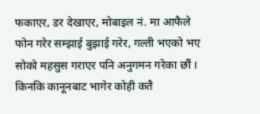फकाएर, डर देखाएर, मोबाइल नं. मा आफैले फोन गरेर सम्झाई बुझाई गरेर, गल्ती भएको भए सोको महसुस गराएर पनि अनुगमन गरेका छौं । किनकि कानूनबाट भागेर कोही कतै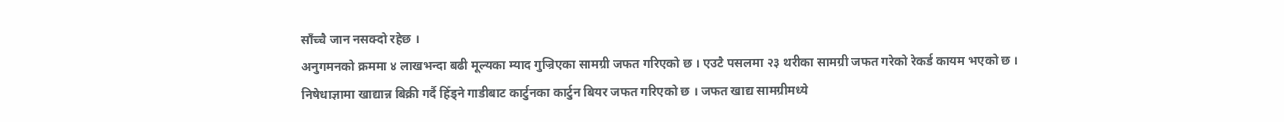साँच्चै जान नसक्दो रहेछ ।
अनुगमनको क्रममा ४ लाखभन्दा बढी मूल्यका म्याद गुज्रिएका सामग्री जफत गरिएको छ । एउटै पसलमा २३ थरीका सामग्री जफत गरेको रेकर्ड कायम भएको छ । निषेधाज्ञामा खाद्यान्न बिक्री गर्दै हिँड्ने गाडीबाट कार्टुनका कार्टुन बियर जफत गरिएको छ । जफत खाद्य सामग्रीमध्ये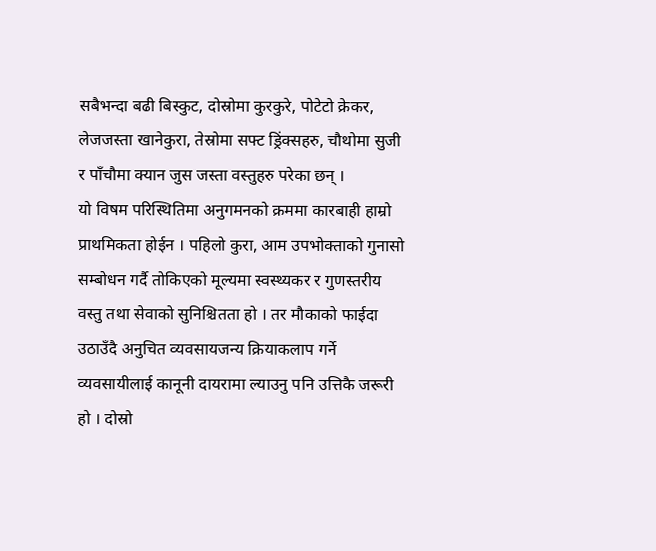सबैभन्दा बढी बिस्कुट, दोस्रोमा कुरकुरे, पोटेटो क्रेकर, लेजजस्ता खानेकुरा, तेस्रोमा सफ्ट ड्रिंक्सहरु, चौथोमा सुजी र पाँचौमा क्यान जुस जस्ता वस्तुहरु परेका छन् ।
यो विषम परिस्थितिमा अनुगमनको क्रममा कारबाही हाम्रो प्राथमिकता होईन । पहिलो कुरा, आम उपभोक्ताको गुनासो सम्बोधन गर्दै तोकिएको मूल्यमा स्वस्थ्यकर र गुणस्तरीय वस्तु तथा सेवाको सुनिश्चितता हो । तर मौकाको फाईदा उठाउँदै अनुचित व्यवसायजन्य क्रियाकलाप गर्ने व्यवसायीलाई कानूनी दायरामा ल्याउनु पनि उत्तिकै जरूरी हो । दोस्रो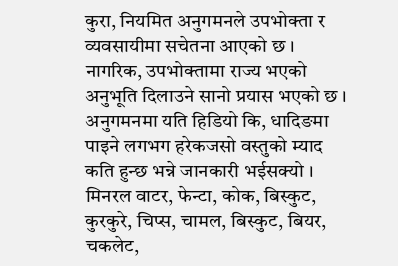कुरा, नियमित अनुगमनले उपभोक्ता र व्यवसायीमा सचेतना आएको छ । नागरिक, उपभोक्तामा राज्य भएको अनुभूति दिलाउने सानो प्रयास भएको छ ।
अनुगमनमा यति हिडियो कि, धादिङमा पाइने लगभग हरेकजसो वस्तुको म्याद कति हुन्छ भन्ने जानकारी भईसक्यो । मिनरल वाटर, फेन्टा, कोक, बिस्कुट, कुरकुरे, चिप्स, चामल, बिस्कुट, बियर, चकलेट,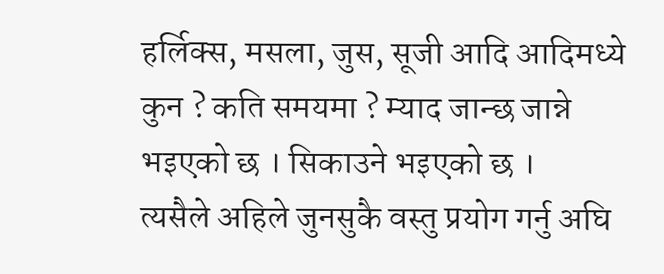हर्लिक्स, मसला, जुस, सूजी आदि आदिमध्ये कुन ? कति समयमा ? म्याद जान्छ जान्ने भइएको छ । सिकाउने भइएको छ ।
त्यसैले अहिले जुनसुकै वस्तु प्रयोग गर्नु अघि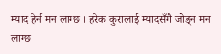म्याद हेर्न मन लाग्छ । हरेक कुरालाई म्यादसँगै जोड्न मन लाग्छ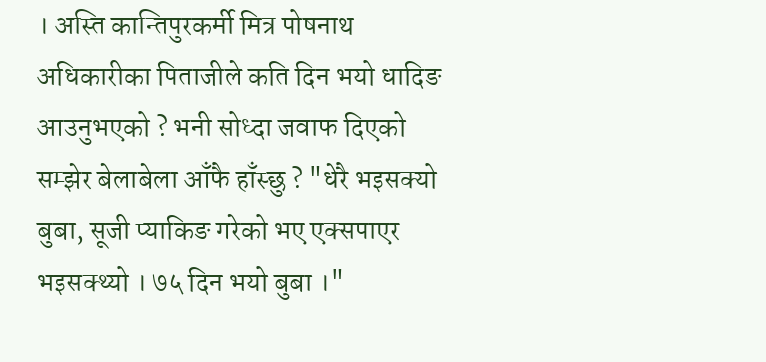। अस्ति कान्तिपुरकर्मी मित्र पोषनाथ अधिकारीका पिताजीले कति दिन भयो धादिङ आउनुभएको ? भनी सोध्दा जवाफ दिएको सम्झेर बेलाबेला आँफै हाँस्छु ? "धेरै भइसक्यो बुबा, सूजी प्याकिङ गरेको भए एक्सपाएर भइसक्थ्यो । ७५ दिन भयो बुबा ।"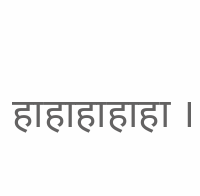हाहाहाहाहा ।